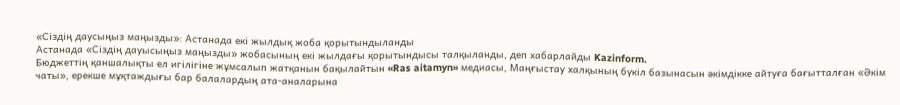«Сіздің даусыңыз маңызды»: Астанада екі жылдық жоба қорытындыланды
Астанада «Сіздің дауысыңыз маңызды» жобасының екі жылдағы қорытындысы талқыланды, деп хабарлайды Kazinform.
Бюджеттің қаншалықты ел игілігіне жұмсалып жатқанын бақылайтын «Ras aitamyn» медиасы, Маңғыстау халқының бүкіл базынасын әкімдікке айтуға бағытталған «Әкім чаты», ерекше мұқтаждығы бар балалардың ата-аналарына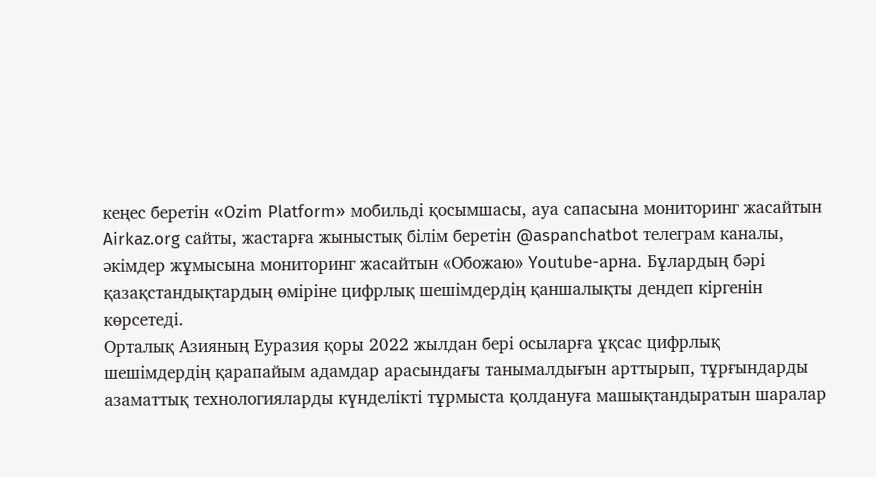кеңес беретін «Ozim Platform» мобильді қосымшасы, ауа сапасына мониторинг жасайтын Airkaz.org сайты, жастарға жыныстық білім беретін @aspanchatbot телеграм каналы, әкімдер жұмысына мониторинг жасайтын «Обожаю» Youtube-арна. Бұлардың бәрі қазақстандықтардың өміріне цифрлық шешімдердің қаншалықты дендеп кіргенін көрсетеді.
Орталық Азияның Еуразия қоры 2022 жылдан бері осыларға ұқсас цифрлық шешімдердің қарапайым адамдар арасындағы танымалдығын арттырып, тұрғындарды азаматтық технологияларды күнделікті тұрмыста қолдануға машықтандыратын шаралар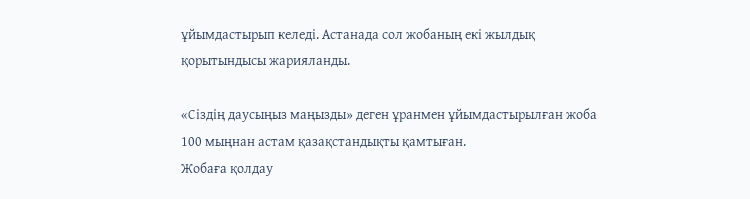ұйымдастырып келеді. Астанада сол жобаның екі жылдық қорытындысы жарияланды.

«Сіздің даусыңыз маңызды» деген ұранмен ұйымдастырылған жоба 100 мыңнан астам қазақстандықты қамтыған.
Жобаға қолдау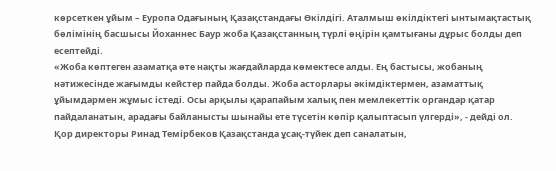көрсеткен ұйым – Еуропа Одағының Қазақстандағы Өкілдігі. Аталмыш өкілдіктегі ынтымақтастық бөлімінің басшысы Йоханнес Баур жоба Қазақстанның түрлі өңірін қамтығаны дұрыс болды деп есептейді.
«Жоба көптеген азаматқа өте нақты жағдайларда көмектесе алды. Ең бастысы, жобаның нәтижесінде жағымды кейстер пайда болды. Жоба асторлары әкімдіктермен, азаматтық ұйымдармен жұмыс істеді. Осы арқылы қарапайым халық пен мемлекеттік органдар қатар пайдаланатын, арадағы байланысты шынайы ете түсетін көпір қалыптасып үлгерді», - дейді ол.
Қор директоры Ринад Темірбеков Қазақстанда ұсақ-түйек деп саналатын,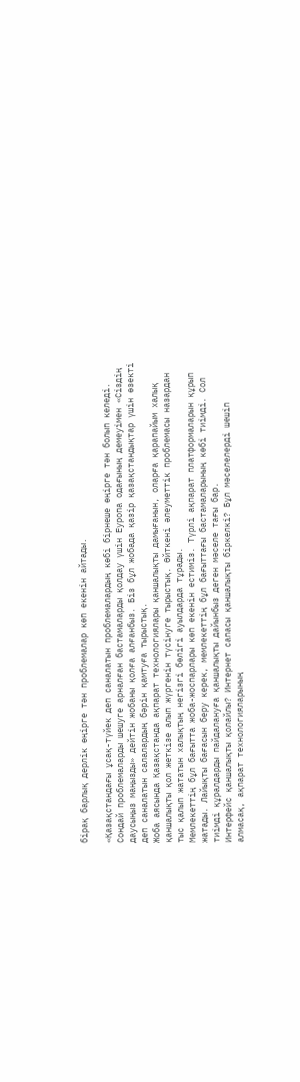бірақ барлық дерлік өңірге тән проблемалар көп екенін айтады.

«Қазақстандағы ұсақ-түйек деп саналатын проблемалардың көбі бірнеше өңірге тән болып келеді. Сондай проблемаларды шешуге арналған бастамаларды қолдау үшін Еуропа одағының демеуімен «Сіздің даусыңыз маңызды» дейтін жобаны қолға алғанбыз. Біз бұл жобада қазір қазақстандықтар үшін өзекті деп саналатын салалардың бәрін қамтуға тырыстық.
Жоба аясында Қазақстанда ақпарат технологиялары қаншалықты дамығанын, оларға қарапайым халық қаншалықты қол жеткізе алып жүргенін түсінуге тырыстық. Өйткені әлеуметтік проблемасы назардан тыс қалып жататын халықтың негізгі бөлігі ауылдарда тұрады.
Мемлекеттің бұл бағытта жоба-жоспарлары көп екенін естиміз. Түрлі ақпарат платформаларын құрып жатады. Лайықты бағасын беру керек, мемлекеттің бұл бағыттағы бастамаларының көбі тиімді. Сол тиімді құралдарды пайдалануға қаншалықты дайынбыз деген мәселе тағы бар.
Интерфейс қаншалықты қолайлы? Интернет сапасы қаншалықты біркелкі? Бұл мәселелерді шешіп алмасақ, ақпарат технологияларының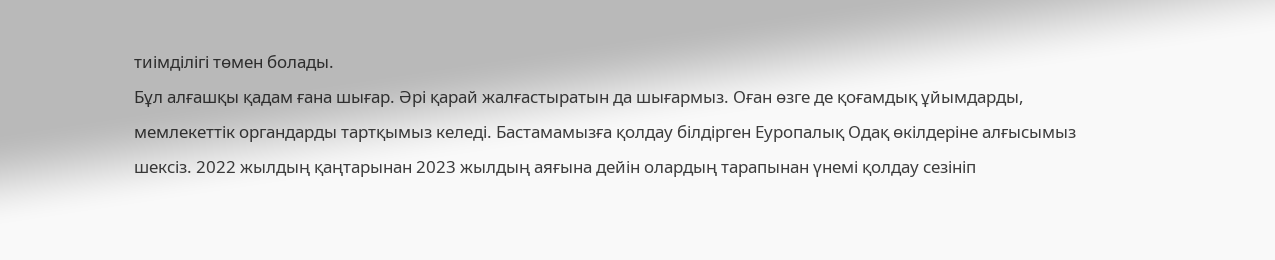тиімділігі төмен болады.
Бұл алғашқы қадам ғана шығар. Әрі қарай жалғастыратын да шығармыз. Оған өзге де қоғамдық ұйымдарды, мемлекеттік органдарды тартқымыз келеді. Бастамамызға қолдау білдірген Еуропалық Одақ өкілдеріне алғысымыз шексіз. 2022 жылдың қаңтарынан 2023 жылдың аяғына дейін олардың тарапынан үнемі қолдау сезініп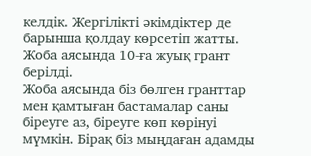келдік. Жергілікті әкімдіктер де барынша қолдау көрсетіп жатты.
Жоба аясында 10-ға жуық грант берілді.
Жоба аясында біз бөлген гранттар мен қамтыған бастамалар саны біреуге аз, біреуге көп көрінуі мүмкін. Бірақ біз мыңдаған адамды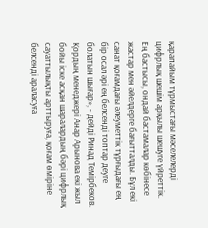қарапайым тұрмыстағы мәселелерді цифрлық шешім арқылы шешуге үйреттік. Ең бастысы, ондай бастамалар көбінесе жастар мен әйелдерге бағытталды. Бұл екі санат қоғамдағы әлеуметтік тұрғыдағы ең бір осал әрі ең белсенді топтар деуге болатын шығар», - дейді Ринад Темірбеков.
Қордың менеджері Анар Арынова екі жыл бойы іске асқан шаралардың бәрі цифрлық сауаттылықты арттыруға, қоғам өміріне белсенді араласуға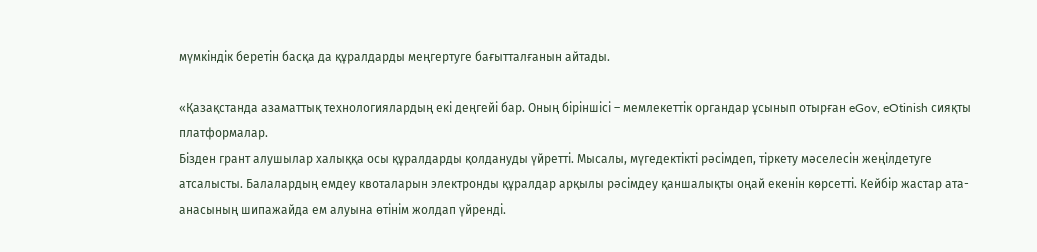мүмкіндік беретін басқа да құралдарды меңгертуге бағытталғанын айтады.

«Қазақстанда азаматтық технологиялардың екі деңгейі бар. Оның біріншісі – мемлекеттік органдар ұсынып отырған eGov, eOtinish сияқты платформалар.
Бізден грант алушылар халыққа осы құралдарды қолдануды үйретті. Мысалы, мүгедектікті рәсімдеп, тіркету мәселесін жеңілдетуге атсалысты. Балалардың емдеу квоталарын электронды құралдар арқылы рәсімдеу қаншалықты оңай екенін көрсетті. Кейбір жастар ата-анасының шипажайда ем алуына өтінім жолдап үйренді.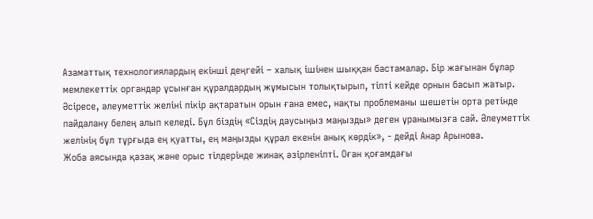Азаматтық технологиялардың екінші деңгейі – халық ішінен шыққан бастамалар. Бір жағынан бұлар мемлекеттік органдар ұсынған құралдардың жұмысын толықтырып, тіпті кейде орнын басып жатыр. Әсіресе, әлеуметтік желіні пікір ақтаратын орын ғана емес, нақты проблеманы шешетін орта ретінде пайдалану белең алып келеді. Бұл біздің «Сіздің даусыңыз маңызды» деген ұранымызға сай. Әлеуметтік желінің бұл тұрғыда ең қуатты, ең маңызды құрал екенін анық көрдік», - дейді Анар Арынова.
Жоба аясында қазақ және орыс тілдерінде жинақ әзірленіпті. Оған қоғамдағы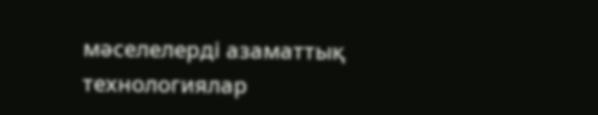мәселелерді азаматтық технологиялар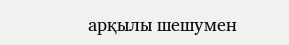арқылы шешумен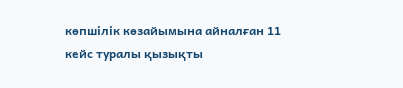көпшілік көзайымына айналған 11 кейс туралы қызықты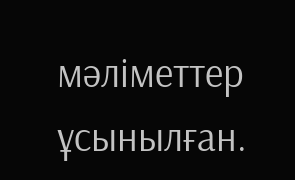мәліметтер ұсынылған.